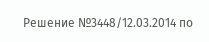Решение №3448/12.03.2014 по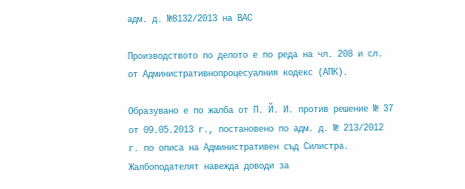адм. д. №8132/2013 на ВАС

Производството по делото е по реда на чл. 208 и сл. от Административнопроцесуалния кодекс (АПК).

Образувано е по жалба от П. Й. И. против решение № 37 от 09.05.2013 г., постановено по адм. д. № 213/2012 г. по описа на Административен съд Силистра. Жалбоподателят навежда доводи за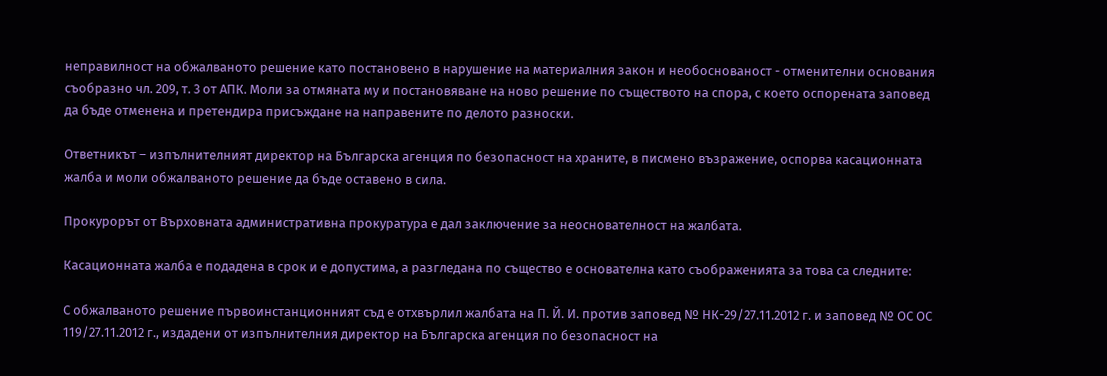неправилност на обжалваното решение като постановено в нарушение на материалния закон и необоснованост - отменителни основания съобразно чл. 209, т. 3 от АПК. Моли за отмяната му и постановяване на ново решение по съществото на спора, с което оспорената заповед да бъде отменена и претендира присъждане на направените по делото разноски.

Ответникът – изпълнителният директор на Българска агенция по безопасност на храните, в писмено възражение, оспорва касационната жалба и моли обжалваното решение да бъде оставено в сила.

Прокурорът от Върховната административна прокуратура е дал заключение за неоснователност на жалбата.

Касационната жалба е подадена в срок и е допустима, а разгледана по същество е основателна като съображенията за това са следните:

С обжалваното решение първоинстанционният съд е отхвърлил жалбата на П. Й. И. против заповед № НК-29/27.11.2012 г. и заповед № ОС ОС 119/27.11.2012 г., издадени от изпълнителния директор на Българска агенция по безопасност на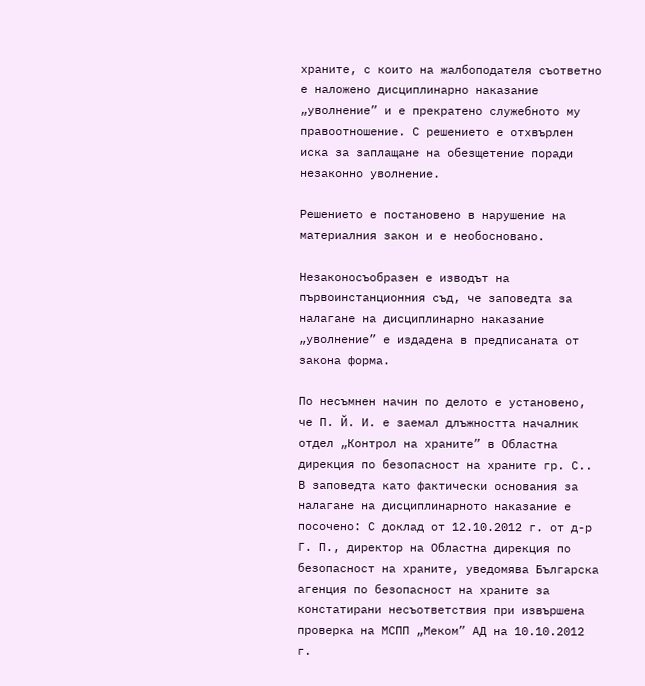храните, с които на жалбоподателя съответно е наложено дисциплинарно наказание „уволнение” и е прекратено служебното му правоотношение. С решението е отхвърлен иска за заплащане на обезщетение поради незаконно уволнение.

Решението е постановено в нарушение на материалния закон и е необосновано.

Незаконосъобразен е изводът на първоинстанционния съд, че заповедта за налагане на дисциплинарно наказание „уволнение” е издадена в предписаната от закона форма.

По несъмнен начин по делото е установено, че П. Й. И. е заемал длъжността началник отдел „Контрол на храните” в Областна дирекция по безопасност на храните гр. С.. В заповедта като фактически основания за налагане на дисциплинарното наказание е посочено: С доклад от 12.10.2012 г. от д-р Г. П., директор на Областна дирекция по безопасност на храните, уведомява Българска агенция по безопасност на храните за констатирани несъответствия при извършена проверка на МСПП „Меком” АД на 10.10.2012 г.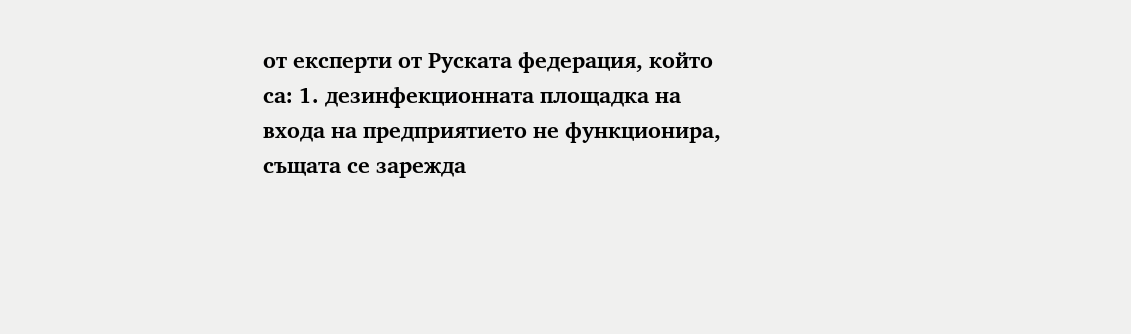от експерти от Руската федерация, който са: 1. дезинфекционната площадка на входа на предприятието не функционира, същата се зарежда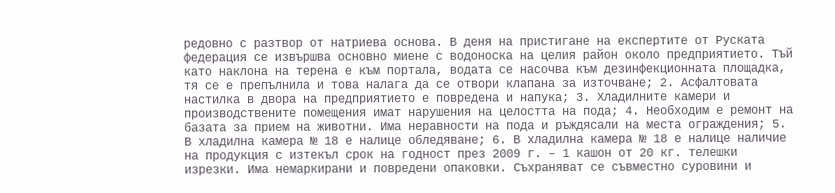редовно с разтвор от натриева основа. В деня на пристигане на експертите от Руската федерация се извършва основно миене с водоноска на целия район около предприятието. Тъй като наклона на терена е към портала, водата се насочва към дезинфекционната площадка, тя се е препълнила и това налага да се отвори клапана за източване; 2. Асфалтовата настилка в двора на предприятието е повредена и напука; 3. Хладилните камери и производствените помещения имат нарушения на целостта на пода; 4. Необходим е ремонт на базата за прием на животни. Има неравности на пода и ръждясали на места ограждения; 5. В хладилна камера № 18 е налице обледяване; 6. В хладилна камера № 18 е налице наличие на продукция с изтекъл срок на годност през 2009 г. – 1 кашон от 20 кг. телешки изрезки. Има немаркирани и повредени опаковки. Съхраняват се съвместно суровини и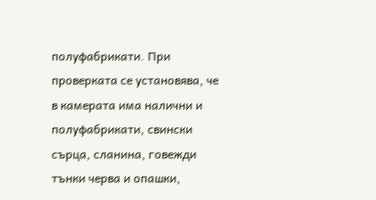полуфабрикати. При проверката се установява, че в камерата има налични и полуфабрикати, свински сърца, сланина, говежди тънки черва и опашки,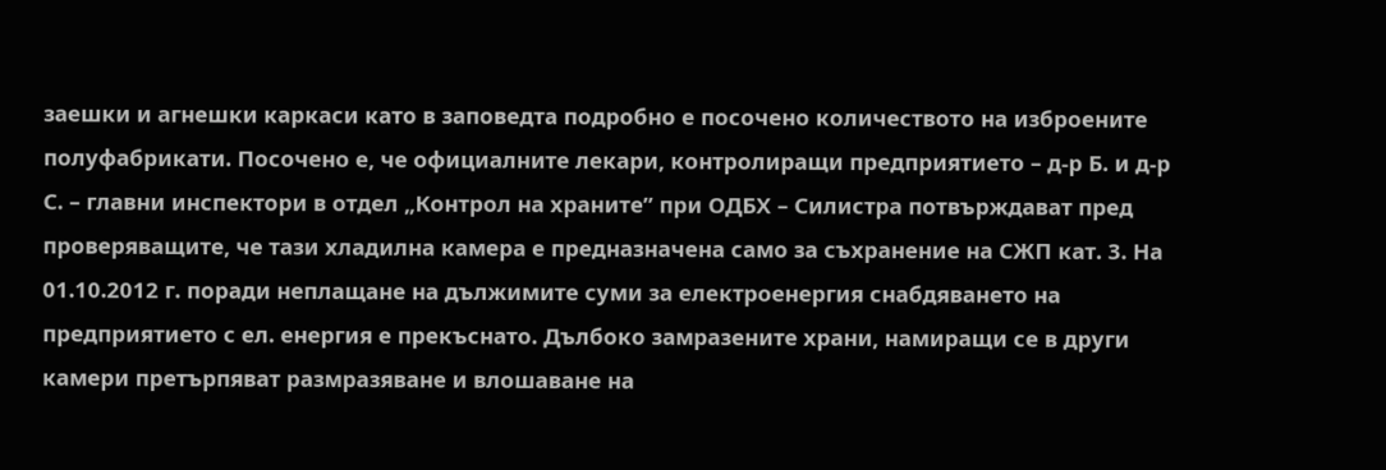заешки и агнешки каркаси като в заповедта подробно е посочено количеството на изброените полуфабрикати. Посочено е, че официалните лекари, контролиращи предприятието – д-р Б. и д-р С. – главни инспектори в отдел „Контрол на храните” при ОДБХ – Силистра потвърждават пред проверяващите, че тази хладилна камера е предназначена само за съхранение на СЖП кат. 3. На 01.10.2012 г. поради неплащане на дължимите суми за електроенергия снабдяването на предприятието с ел. енергия е прекъснато. Дълбоко замразените храни, намиращи се в други камери претърпяват размразяване и влошаване на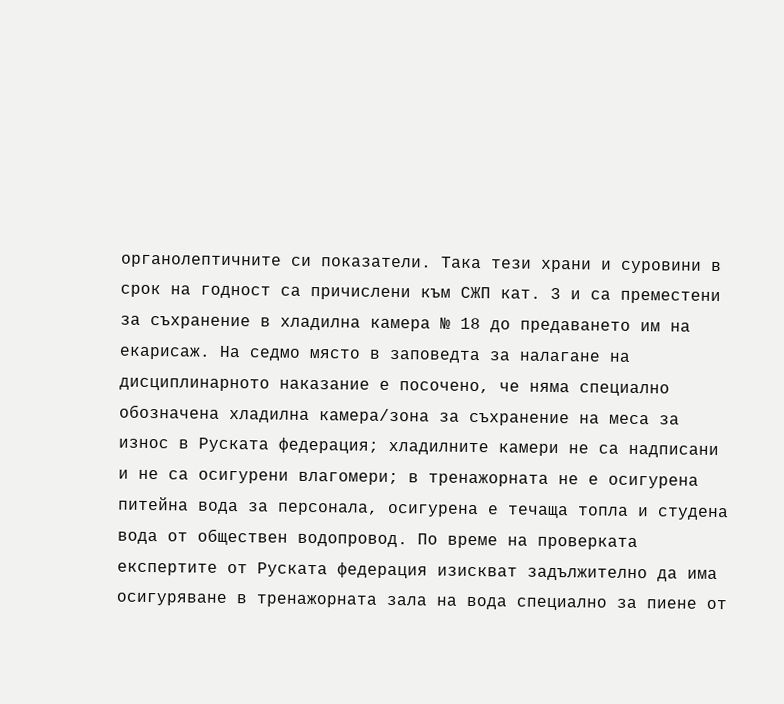органолептичните си показатели. Така тези храни и суровини в срок на годност са причислени към СЖП кат. 3 и са преместени за съхранение в хладилна камера № 18 до предаването им на екарисаж. На седмо място в заповедта за налагане на дисциплинарното наказание е посочено, че няма специално обозначена хладилна камера/зона за съхранение на меса за износ в Руската федерация; хладилните камери не са надписани и не са осигурени влагомери; в тренажорната не е осигурена питейна вода за персонала, осигурена е течаща топла и студена вода от обществен водопровод. По време на проверката експертите от Руската федерация изискват задължително да има осигуряване в тренажорната зала на вода специално за пиене от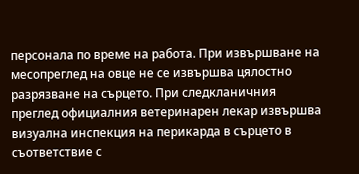персонала по време на работа. При извършване на месопреглед на овце не се извършва цялостно разрязване на сърцето. При следкланичния преглед официалния ветеринарен лекар извършва визуална инспекция на перикарда в сърцето в съответствие с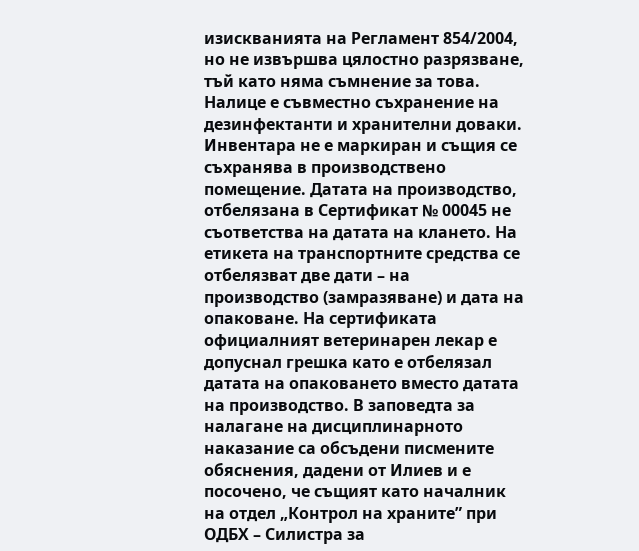изискванията на Регламент 854/2004, но не извършва цялостно разрязване, тъй като няма съмнение за това. Налице е съвместно съхранение на дезинфектанти и хранителни доваки. Инвентара не е маркиран и същия се съхранява в производствено помещение. Датата на производство, отбелязана в Сертификат № 00045 не съответства на датата на клането. На етикета на транспортните средства се отбелязват две дати – на производство (замразяване) и дата на опаковане. На сертификата официалният ветеринарен лекар е допуснал грешка като е отбелязал датата на опаковането вместо датата на производство. В заповедта за налагане на дисциплинарното наказание са обсъдени писмените обяснения, дадени от Илиев и е посочено, че същият като началник на отдел „Контрол на храните” при ОДБХ – Силистра за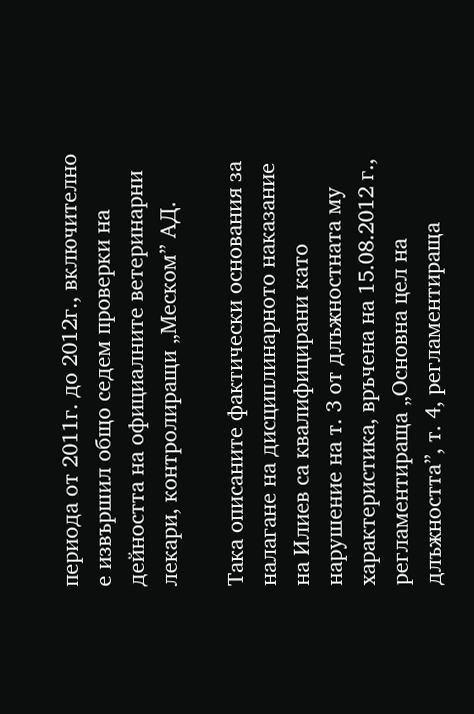периода от 2011г. до 2012г., включително е извършил общо седем проверки на дейността на официалните ветеринарни лекари, контролиращи „Меском” АД.

Така описаните фактически основания за налагане на дисциплинарното наказание на Илиев са квалифицирани като нарушение на т. 3 от длъжностната му характеристика, връчена на 15.08.2012 г., регламентираща „Основна цел на длъжността”, т. 4, регламентираща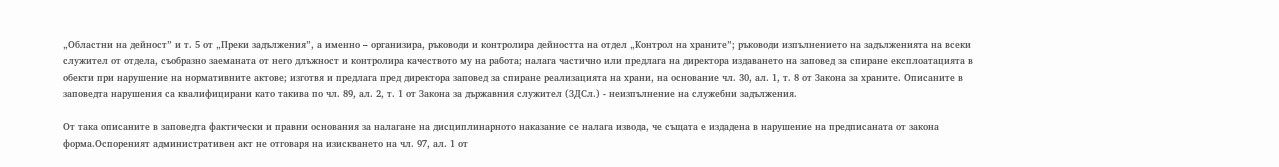„Областни на дейност” и т. 5 от „Преки задължения”, а именно – организира, ръководи и контролира дейността на отдел „Контрол на храните”; ръководи изпълнението на задълженията на всеки служител от отдела, съобразно заеманата от него длъжност и контролира качеството му на работа; налага частично или предлага на директора издаването на заповед за спиране експлоатацията в обекти при нарушение на нормативните актове; изготвя и предлага пред директора заповед за спиране реализацията на храни, на основание чл. 30, ал. 1, т. 8 от Закона за храните. Описаните в заповедта нарушения са квалифицирани като такива по чл. 89, ал. 2, т. 1 от Закона за държавния служител (ЗДСл.) - неизпълнение на служебни задължения.

От така описаните в заповедта фактически и правни основания за налагане на дисциплинарното наказание се налага извода, че същата е издадена в нарушение на предписаната от закона форма.Оспореният административен акт не отговаря на изискването на чл. 97, ал. 1 от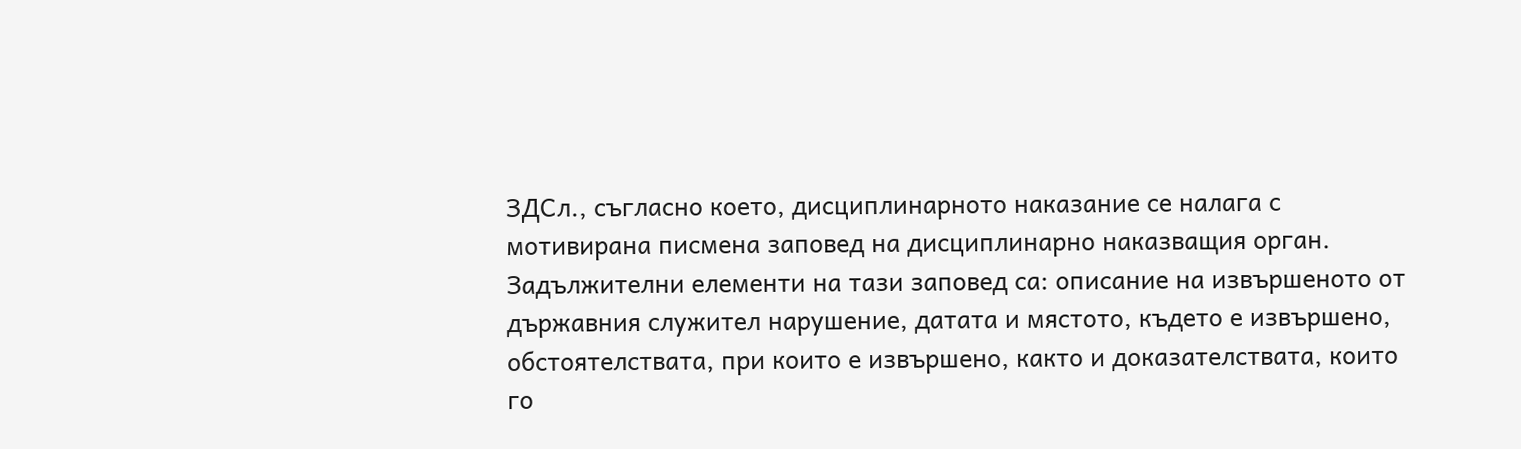ЗДСл., съгласно което, дисциплинарното наказание се налага с мотивирана писмена заповед на дисциплинарно наказващия орган. Задължителни елементи на тази заповед са: описание на извършеното от държавния служител нарушение, датата и мястото, където е извършено, обстоятелствата, при които е извършено, както и доказателствата, които го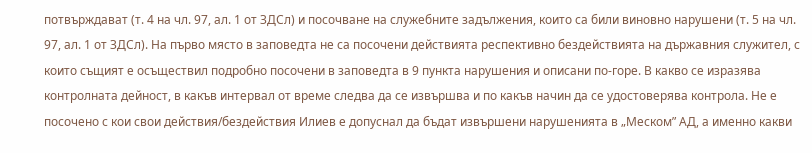потвърждават (т. 4 на чл. 97, ал. 1 от ЗДСл) и посочване на служебните задължения, които са били виновно нарушени (т. 5 на чл. 97, ал. 1 от ЗДСл). На първо място в заповедта не са посочени действията респективно бездействията на държавния служител, с които същият е осъществил подробно посочени в заповедта в 9 пункта нарушения и описани по-горе. В какво се изразява контролната дейност, в какъв интервал от време следва да се извършва и по какъв начин да се удостоверява контрола. Не е посочено с кои свои действия/бездействия Илиев е допуснал да бъдат извършени нарушенията в „Меском” АД, а именно какви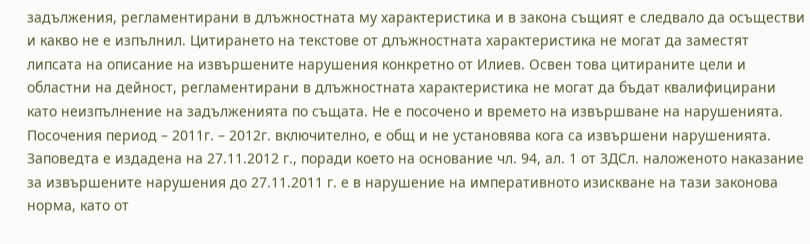задължения, регламентирани в длъжностната му характеристика и в закона същият е следвало да осъществи и какво не е изпълнил. Цитирането на текстове от длъжностната характеристика не могат да заместят липсата на описание на извършените нарушения конкретно от Илиев. Освен това цитираните цели и областни на дейност, регламентирани в длъжностната характеристика не могат да бъдат квалифицирани като неизпълнение на задълженията по същата. Не е посочено и времето на извършване на нарушенията. Посочения период – 2011г. – 2012г. включително, е общ и не установява кога са извършени нарушенията. Заповедта е издадена на 27.11.2012 г., поради което на основание чл. 94, ал. 1 от ЗДСл. наложеното наказание за извършените нарушения до 27.11.2011 г. е в нарушение на императивното изискване на тази законова норма, като от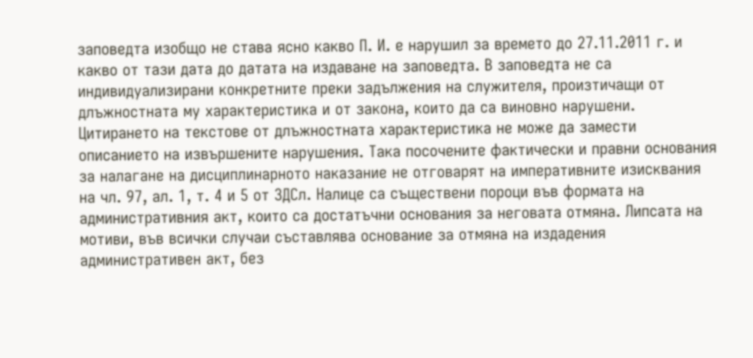заповедта изобщо не става ясно какво П. И. е нарушил за времето до 27.11.2011 г. и какво от тази дата до датата на издаване на заповедта. В заповедта не са индивидуализирани конкретните преки задължения на служителя, произтичащи от длъжностната му характеристика и от закона, които да са виновно нарушени. Цитирането на текстове от длъжностната характеристика не може да замести описанието на извършените нарушения. Така посочените фактически и правни основания за налагане на дисциплинарното наказание не отговарят на императивните изисквания на чл. 97, ал. 1, т. 4 и 5 от ЗДСл. Налице са съществени пороци във формата на административния акт, които са достатъчни основания за неговата отмяна. Липсата на мотиви, във всички случаи съставлява основание за отмяна на издадения административен акт, без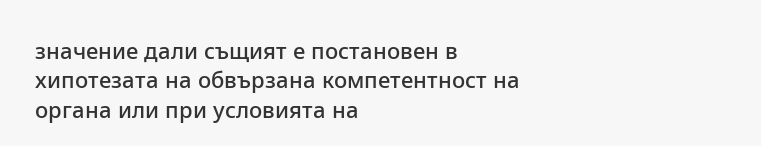значение дали същият е постановен в хипотезата на обвързана компетентност на органа или при условията на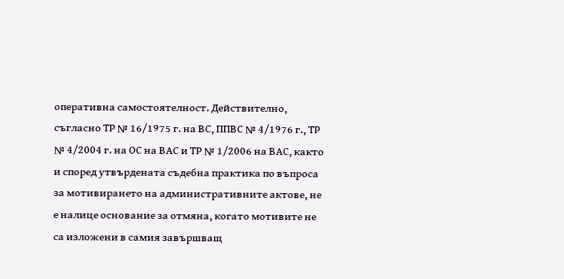оперативна самостоятелност. Действително, съгласно ТР № 16/1975 г. на ВС, ППВС № 4/1976 г., ТР № 4/2004 г. на ОС на ВАС и ТР № 1/2006 на ВАС, както и според утвърдената съдебна практика по въпроса за мотивирането на административните актове, не е налице основание за отмяна, когато мотивите не са изложени в самия завършващ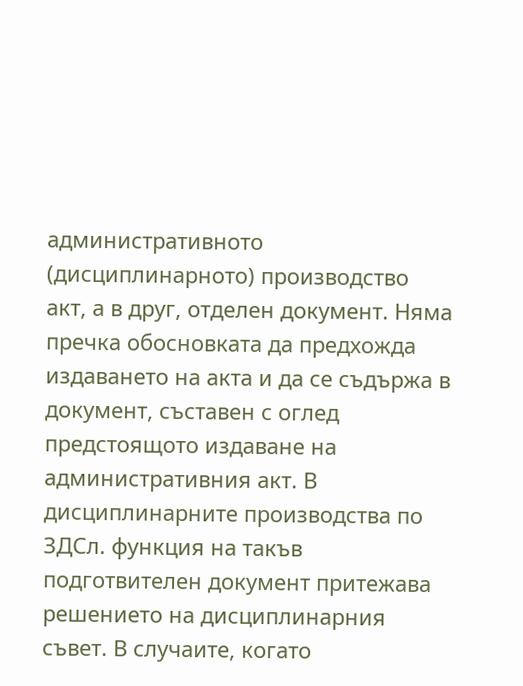административното (дисциплинарното) производство акт, а в друг, отделен документ. Няма пречка обосновката да предхожда издаването на акта и да се съдържа в документ, съставен с оглед предстоящото издаване на административния акт. В дисциплинарните производства по ЗДСл. функция на такъв подготвителен документ притежава решението на дисциплинарния съвет. В случаите, когато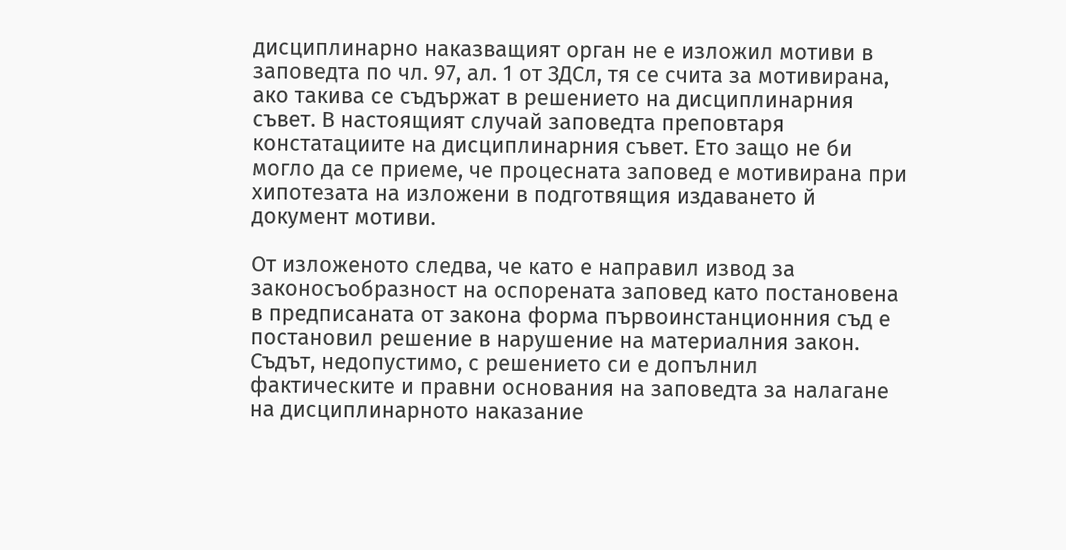дисциплинарно наказващият орган не е изложил мотиви в заповедта по чл. 97, ал. 1 от ЗДСл, тя се счита за мотивирана, ако такива се съдържат в решението на дисциплинарния съвет. В настоящият случай заповедта преповтаря констатациите на дисциплинарния съвет. Ето защо не би могло да се приеме, че процесната заповед е мотивирана при хипотезата на изложени в подготвящия издаването й документ мотиви.

От изложеното следва, че като е направил извод за законосъобразност на оспорената заповед като постановена в предписаната от закона форма първоинстанционния съд е постановил решение в нарушение на материалния закон. Съдът, недопустимо, с решението си е допълнил фактическите и правни основания на заповедта за налагане на дисциплинарното наказание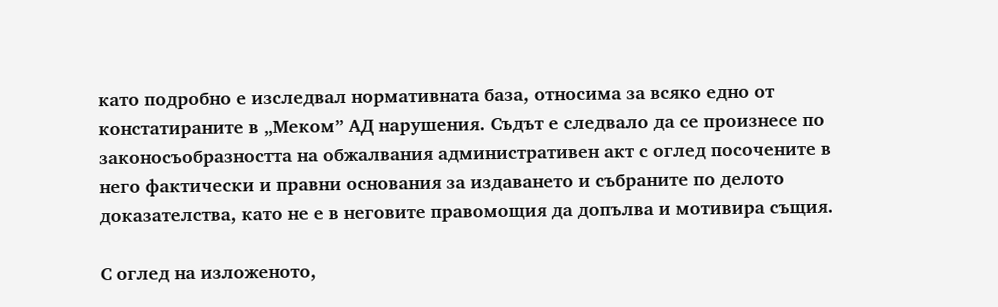като подробно е изследвал нормативната база, относима за всяко едно от констатираните в „Меком” АД нарушения. Съдът е следвало да се произнесе по законосъобразността на обжалвания административен акт с оглед посочените в него фактически и правни основания за издаването и събраните по делото доказателства, като не е в неговите правомощия да допълва и мотивира същия.

С оглед на изложеното,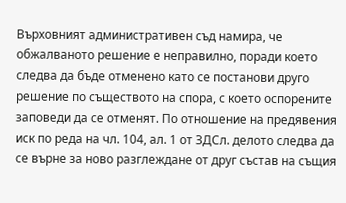Върховният административен съд намира, че обжалваното решение е неправилно, поради което следва да бъде отменено като се постанови друго решение по съществото на спора, с което оспорените заповеди да се отменят. По отношение на предявения иск по реда на чл. 104, ал. 1 от ЗДСл. делото следва да се върне за ново разглеждане от друг състав на същия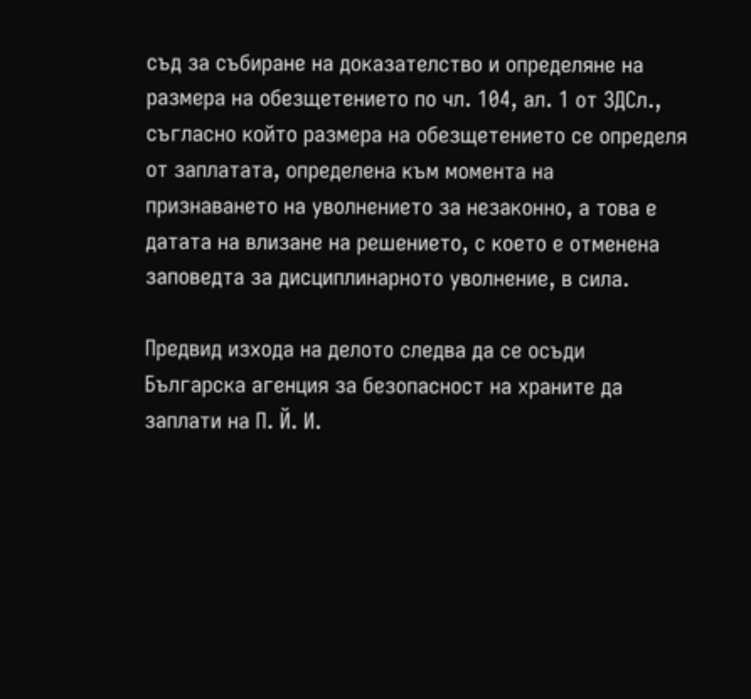съд за събиране на доказателство и определяне на размера на обезщетението по чл. 104, ал. 1 от ЗДСл., съгласно който размера на обезщетението се определя от заплатата, определена към момента на признаването на уволнението за незаконно, а това е датата на влизане на решението, с което е отменена заповедта за дисциплинарното уволнение, в сила.

Предвид изхода на делото следва да се осъди Българска агенция за безопасност на храните да заплати на П. Й. И.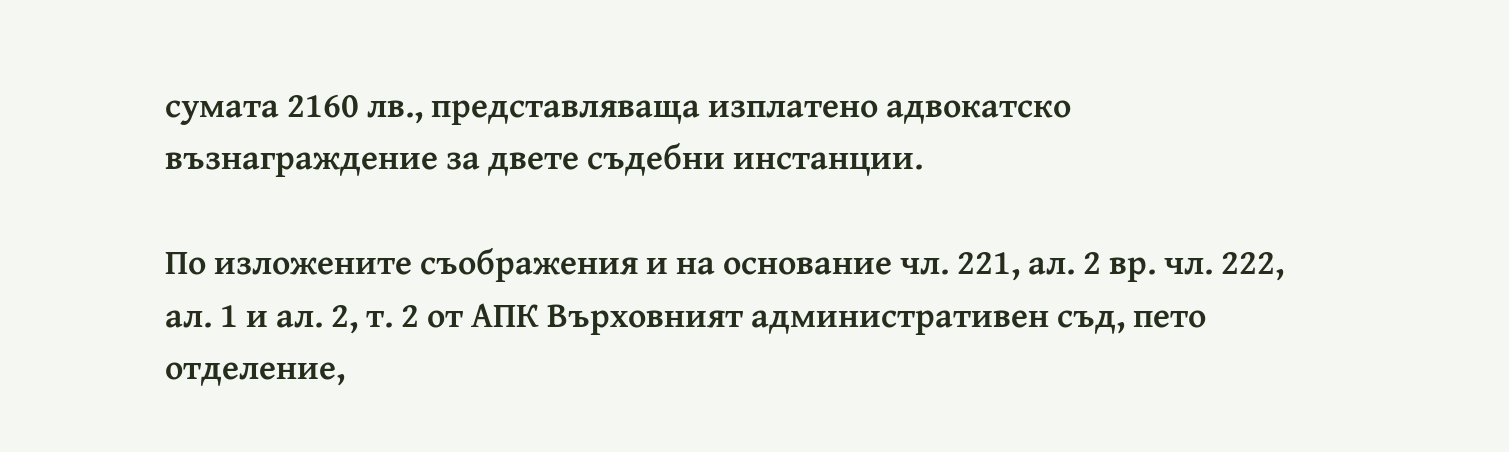сумата 2160 лв., представляваща изплатено адвокатско възнаграждение за двете съдебни инстанции.

По изложените съображения и на основание чл. 221, ал. 2 вр. чл. 222, ал. 1 и ал. 2, т. 2 от АПК Върховният административен съд, пето отделение,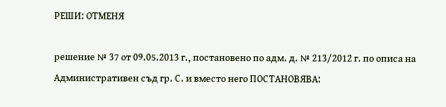РЕШИ: ОТМЕНЯ

решение № 37 от 09.05.2013 г., постановено по адм. д. № 213/2012 г. по описа на Административен съд гр. С. и вместо него ПОСТАНОВЯВА: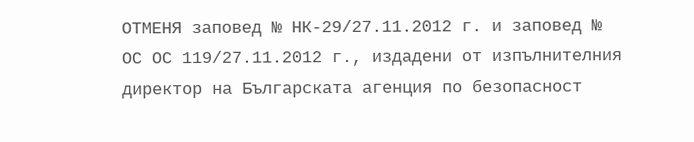ОТМЕНЯ заповед № НК-29/27.11.2012 г. и заповед № ОС ОС 119/27.11.2012 г., издадени от изпълнителния директор на Българската агенция по безопасност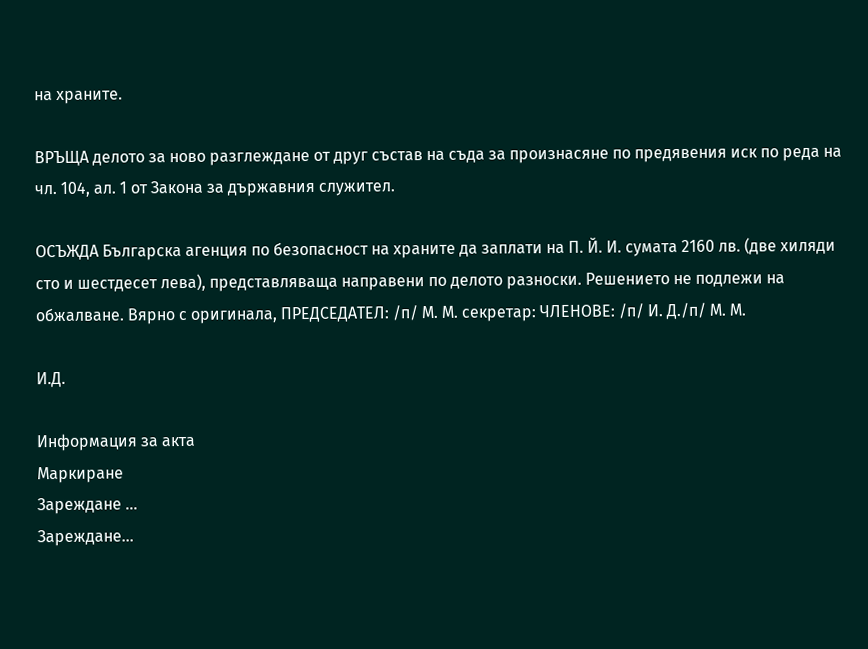на храните.

ВРЪЩА делото за ново разглеждане от друг състав на съда за произнасяне по предявения иск по реда на чл. 104, ал. 1 от Закона за държавния служител.

ОСЪЖДА Българска агенция по безопасност на храните да заплати на П. Й. И. сумата 2160 лв. (две хиляди сто и шестдесет лева), представляваща направени по делото разноски. Решението не подлежи на обжалване. Вярно с оригинала, ПРЕДСЕДАТЕЛ: /п/ М. М. секретар: ЧЛЕНОВЕ: /п/ И. Д./п/ М. М.

И.Д.

Информация за акта
Маркиране
Зареждане ...
Зареждане...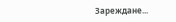Зареждане...